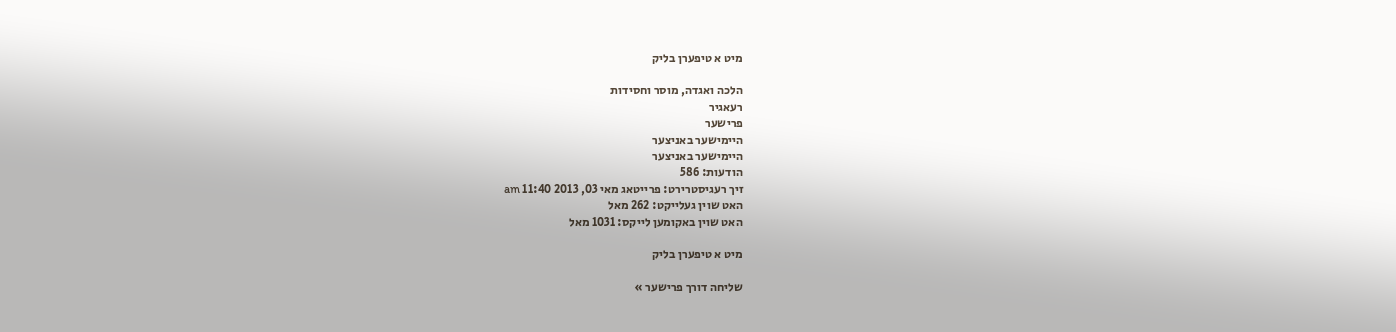מיט א טיפערן בליק

הלכה ואגדה, מוסר וחסידות
רעאגיר
פרישער
היימישער באניצער
היימישער באניצער
הודעות: 586
זיך רעגיסטרירט: פרייטאג מאי 03, 2013 11:40 am
האט שוין געלייקט: 262 מאל
האט שוין באקומען לייקס: 1031 מאל

מיט א טיפערן בליק

שליחה דורך פרישער »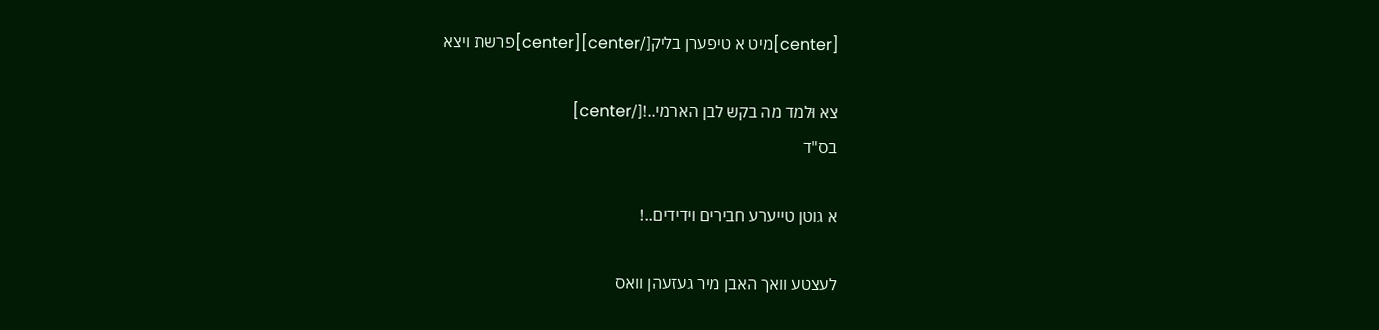[center]מיט א טיפערן בליק[/center][center]פרשת ויצא

צא וּלמד מה בקש לבן הארמי..![/center]
בס"ד

א גוטן טייערע חבירים וידידים..!

לעצטע וואך האבן מיר געזעהן וואס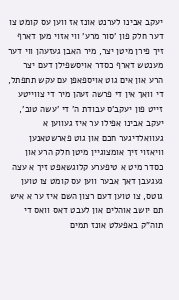יעקב אבינו לערנט אונז אז ווען עס קומט צו דער חלק פון 'סור מרע' ווי אזוי מען דארף זיך פירן מיטן יצר, מיר האבן געזעהן ווי דער מענטש דארף כסדר אויסשפילן דעם יצר הרע און אים גוט אויספאפן עם עקש תתפתל, די וואך אין די פרשה זעהן מיר די צווייטע זייט פון יעקב'ס עבודת ה' די 'עשה טוב', יעקב אבינו אפילו ער איז געווען א געוואלדיגער חכם און גוט פארשטאנען וויאזוי זיך אומצוגיין מיטן חלק הרע און כסדר מיט א טיפערע קלוגשאפט זיך א עצה געגעבן דאך אבער ווען עס קומט צו טוען גוטס, צו טוען דעם רצון השם איז ער א איש תם יושב אוהלים און לעבט דאס וואס די תוה"ק באפעלט אונז תמים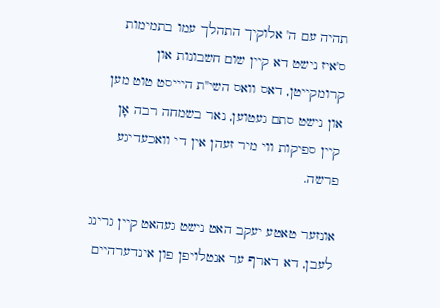תהיה עם ה' אלוקיך התהלך עמו בתמימות ס'איז נישט דא קיין שום חשבונות און קרומקייטן, דאס וואס השי"ת היייסט טוט מען און נישט סתם געטוען, נאר בשמחה רבה אָן קיין ספיקות ווי מיר זעהן אין די וואכעדיגע פרשה.

אונזער טאטע יעקב האט נישט געהאט קיין גרינג לעבן, דא דארף ער אנטלויפן פון אינדערהיים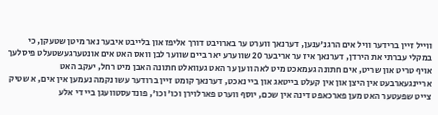ווייל זיין ברידער וויל אים הרגנ'ענען, דערנאך ווערט ער בארויבט דורך אליפז און בלייבט איבער נאר מיטן שטעקן, כי במקלי עברתי את הירדן, דערנאך איז ער אריבער 20 שווערע יאר ביים שווער לבן וואס האט אים אונטערגעשטעלט פיסלעך אויף טריט און שריט, אים חתונה געמאכט מיט לאה ווען ער האט געוואלט חתונה האבן מיט רחל, יעקב האט אריינגעארבעט אין היצן און אין קעלט בייטאג און ביי נאכט, דערנאך קומט זיין ברודער עשו נקמה נעמען אין אים, א שטיק צייט שפעטער האט מען פארכאפט דינה אין שכם, יוסף ווערט פארלוירן וכו' וכו', פונדעסטוועגן ביי די אלע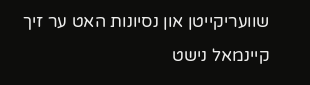שוועריקייטן און נסיונות האט ער זיך קיינמאל נישט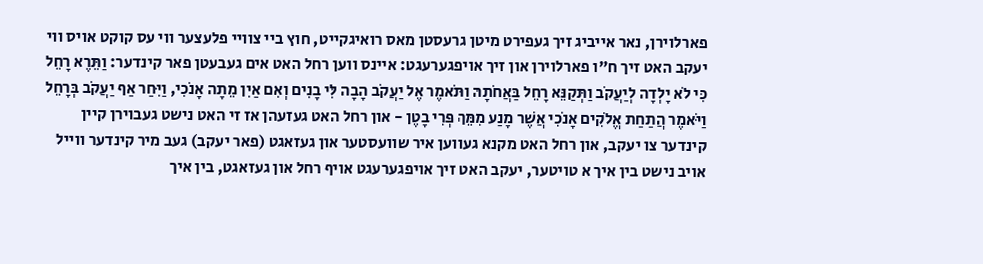פארלוירן, נאר אייביג זיך געפירט מיטן גרעסטן מאס רואיגקייט, חוץ ביי צוויי פלעצער ווי עס קוקט אויס ווי יעקב האט זיך ח"ו פארלוירן און זיך אויפגערעגט: איינס ווען רחל האט אים געבעטן פאר קינדער: וַתֵּרֶא רָחֵל כִּי לֹא יָלְדָה לְיַעֲקֹב וַתְּקַנֵּא רָחֵל בַּאֲחֹתָהּ וַתֹּאמֶר אֶל יַעֲקֹב הָבָה לִּי בָנִים וְאִם אַיִן מֵתָה אָנֹכִי, וַיִּחַר אַף יַעֲקֹב בְּרָחֵל וַיֹּאמֶר הֲתַחַת אֱלֹקִים אָנֹכִי אֲשֶׁר מָנַע מִמֵּךְ פְּרִי בָטֶן - און רחל האט געזעהן אז זי האט נישט געבוירן קיין קינדער צו יעקב, און רחל האט מקנא געווען איר שוועסטער און געזאגט (פאר יעקב) געב מיר קינדער ווייל אויב נישט בין איך א טויטער, יעקב האט זיך אויפגערעגט אויף רחל און געזאגט, בין איך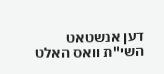דען אנשטאט השי"ת וואס האלט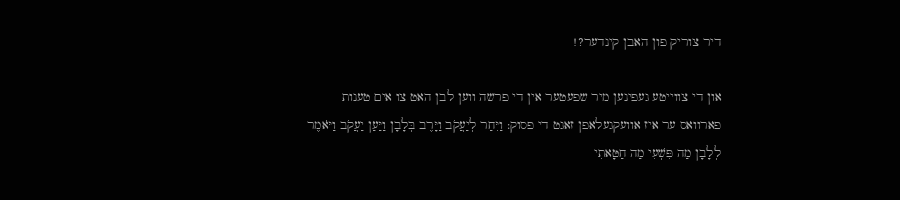דיר צוריק פון האבן קינדער?!

און די צווייטע געפינען מיר שפעטער אין די פרשה ווען לבן האט צו אים טענות פארוואס ער איז אוועקגעלאפן זאגט די פסוק: וַיִּחַר לְיַעֲקֹב וַיָּרֶב בְּלָבָן וַיַּעַן יַעֲקֹב וַיֹּאמֶר לְלָבָן מַה פִּשְׁעִי מַה חַטָּאתִי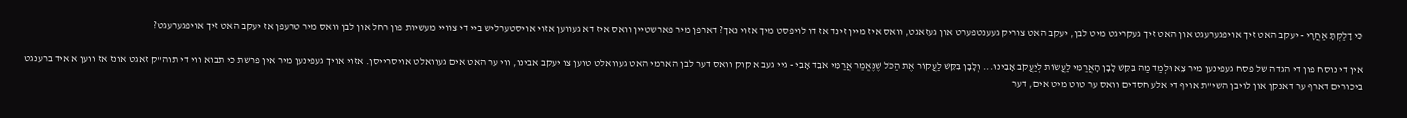כִּי דָלַקְתָּ אַחֲרָי - יעקב האט זיך אויפגערעגט און האט זיך געקריגט מיט לבן, יעקב האט צוריק געענטפערט און געזאגט, וואס איז מיין זינד אז דו לויפסט מיך אזוי נאך? דארפן מיר פארשטיין וואס איז דא געווען אזוי אויסטערליש ביי די צוויי מעשיות פון רחל און לבן וואס מיר טרעפן אז יעקב האט זיך אויפגערעגט?

אין די נוסח פון די הגדה של פסח געפינען מיר צֵא וּלְמַד מַה בִּקֵּשׁ לָבָן הָאֲרַמִּי לַעֲשֹוֹת לְיַעֲקֹב אָבִינוּ... וְלָבָן בִּקֵּשׁ לַעֲקוֹר אֶת הַכֹּל שֶׁנֶּאֱמַר אֲרַמִּי אֹבֵד אָבִי - גיי געב א קוק וואס דער לבן הארמי האט געוואלט טוען צו יעקב אבינו, ווי ער האט אים געוואלט אויסרייסן. אזוי אויך געפינען מיר אין פרשת כי תבוא ווי די תוה"ק זאגט אונז אז ווען א איד ברענגט ביכורים דארף ער דאנקן און לויבן השי"ת אויף די אלע חסדים וואס ער טוט מיט אים, דער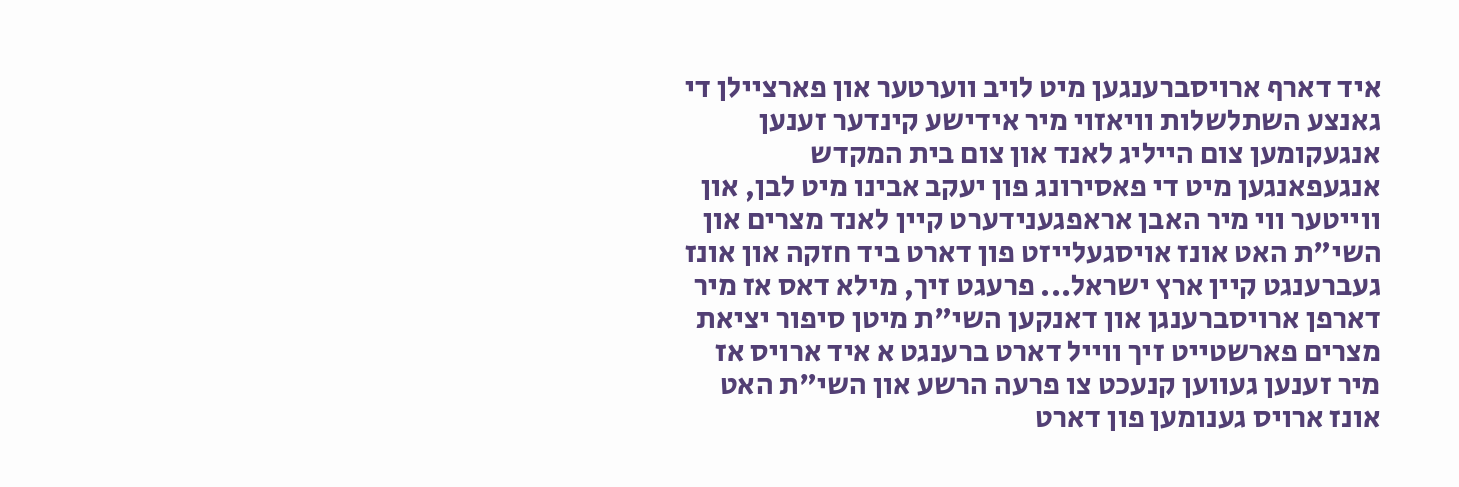איד דארף ארויסברענגען מיט לויב ווערטער און פארציילן די גאנצע השתלשלות וויאזוי מיר אידישע קינדער זענען אנגעקומען צום הייליג לאנד און צום בית המקדש אנגעפאנגען מיט די פאסירונג פון יעקב אבינו מיט לבן, און ווייטער ווי מיר האבן אראפגענידערט קיין לאנד מצרים און השי"ת האט אונז אויסגעלייזט פון דארט ביד חזקה און אונז געברענגט קיין ארץ ישראל... פרעגט זיך, מילא דאס אז מיר דארפן ארויסברענגן און דאנקען השי"ת מיטן סיפור יציאת מצרים פארשטייט זיך ווייל דארט ברענגט א איד ארויס אז מיר זענען געווען קנעכט צו פרעה הרשע און השי"ת האט אונז ארויס גענומען פון דארט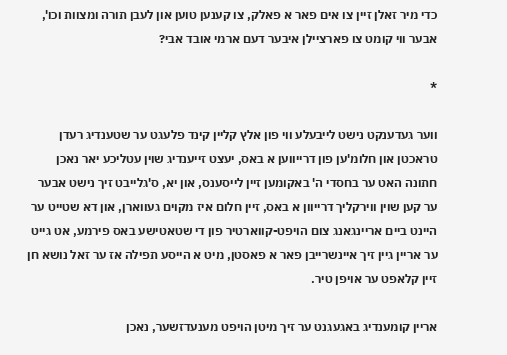כדי מיר זאלן זיין צו אים פאר א פאלק, צו קענען טוען און לעבן תורה ומצוות וכו', אבער ווי קומט צו פארציילן איבער דעם ארמי אובד אבי?

*

ווער געדענקט נישט לייבעלע ווי פון אלץ קליין קינד פלעגט ער שטענדיג רעדן טראכטן און חלומ'ען פון דרייווען א באס, יעצט זייענדיג שוין עטליכע יאר נאכן חתונה האט ער בחסדי ה' באקומען זיין לייסענס, און יא, ס'גלייבט זיך נישט אבער ער קען שוין ווירקליך דרייוון א באס, זיין חלום איז מקוים געווארן, און דא שטייט ער היינט ביים אריינגאנג צום הויפט-קווארטיר פון די שטאטישע באס פירמע, אט גייט ער אריין גיין זיך איינשרייבן פאר א פאסטן, מיט א הייסע תפילה אז ער זאל נושא חן זיין קלאפט ער אויפן טיר.

אריין קומענדיג באגעגנט ער זיך מיטן הויפט מענעדזשער, נאכן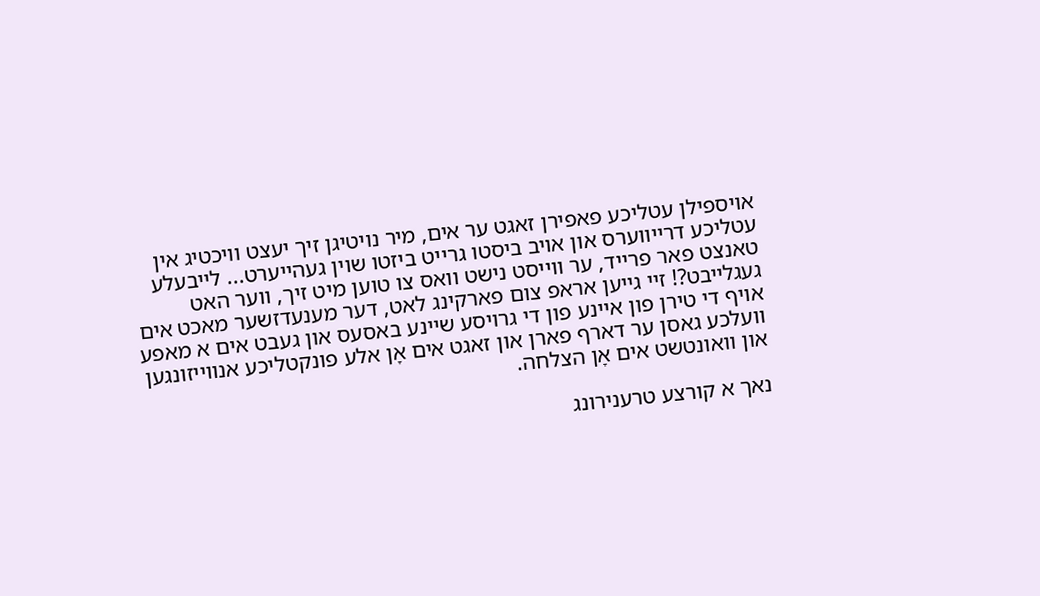אויספילן עטליכע פאפירן זאגט ער אים, מיר נויטיגן זיך יעצט וויכטיג אין עטליכע דרייווערס און אויב ביסטו גרייט ביזטו שוין געהייערט... לייבעלע טאנצט פאר פרייד, ער ווייסט נישט וואס צו טוען מיט זיך, ווער האט געגלייבט?! זיי גייען אראפ צום פארקינג לאט, דער מענעדזשער מאכט אים אויף די טירן פון איינע פון די גרויסע שיינע באסעס און געבט אים א מאפע וועלכע גאסן ער דארף פארן און זאגט אים אָן אלע פונקטליכע אנווייזונגען און וואונטשט אים אָן הצלחה.

נאך א קורצע טרענירונג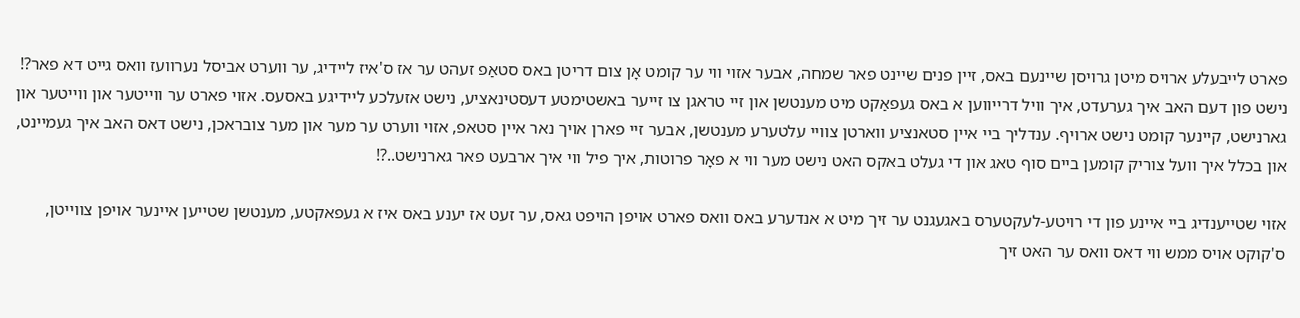פארט לייבעלע ארויס מיטן גרויסן שיינעם באס, זיין פנים שיינט פאר שמחה, אבער אזוי ווי ער קומט אָן צום דריטן באס סטאַפ זעהט ער אז ס'איז ליידיג, ער ווערט אביסל נערוועז וואס גייט דא פאר?! נישט פון דעם האב איך גערעדט, איך וויל דרייווען א באס געפאַקט מיט מענטשן און זיי טראגן צו זייער באשטימטע דעסטינאציע, נישט אזעלכע ליידיגע באסעס. אזוי פארט ער ווייטער און ווייטער און גארנישט, קיינער קומט נישט ארויף. ענדליך ביי איין סטאנציע ווארטן צוויי עלטערע מענטשן, אבער זיי פארן אויך נאר איין סטאפ, אזוי ווערט ער מער און מער צובראכן, נישט דאס האב איך געמיינט, און בכלל איך וועל צוריק קומען ביים סוף טאג און די געלט באקס האט נישט מער ווי א פאָר פרוטות, איך פיל ווי איך ארבעט פאר גארנישט..?!

אזוי שטייענדיג ביי איינע פון די רויטע-לעקטערס באגעגנט ער זיך מיט א אנדערע באס וואס פארט אויפן הויפט גאס, ער זעט אז יענע באס איז א געפאקטע, מענטשן שטייען איינער אויפן צווייטן, ס'קוקט אויס ממש ווי דאס וואס ער האט זיך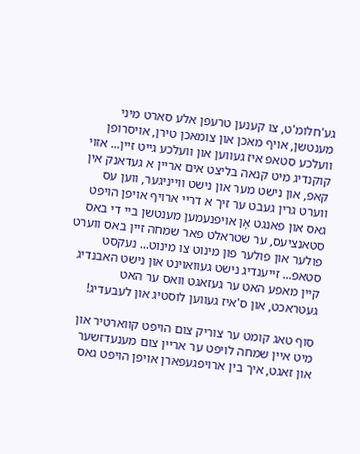גע'חלומ'ט, צו קענען טרעפן אלע סארט מיני מענטשן, אויף מאכן און צומאכן טירן, אויסרופן וועלכע סטאפ איז געווען און וועלכע גייט זיין... אזוי קוקנדיג מיט קנאה בליצט אים אריין א געדאנק אין קאפ, און נישט מער און נישט ווייניגער, ווען עס ווערט גרין געבט ער זיך א דריי ארויף אויפן הויפט גאס און פאנגט אָן אויפנעמען מענטשן ביי די באס סטאנציעס, ער שטראלט פאר שמחה זיין באס ווערט פולער און פולער פון מינוט צו מינוט... נעקסט סטאפ... זייענדיג נישט געוואוינט און נישט האבנדיג קיין מאפע האט ער געזאגט וואס ער האט געטראכט, און ס'איז געווען לוסטיג און לעבעדיג!

סוף טאג קומט ער צוריק צום הויפט קווארטיר און מיט איין שמחה לויפט ער אריין צום מענעדזשער און זאגט, איך בין ארויפגעפארן אויפן הויפט גאס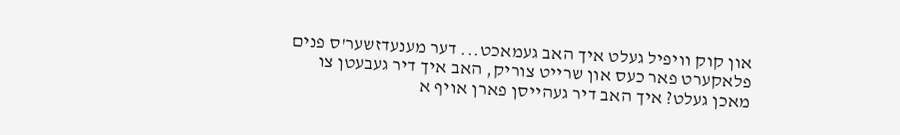און קוק וויפיל געלט איך האב געמאכט... דער מענעדזשער'ס פנים פלאקערט פאר כעס און שרייט צוריק, האב איך דיר געבעטן צו מאכן געלט? איך האב דיר געהייסן פארן אויף א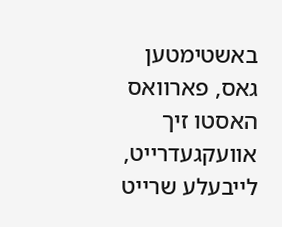באשטימטען גאס, פארוואס האסטו זיך אוועקגעדרייט, לייבעלע שרייט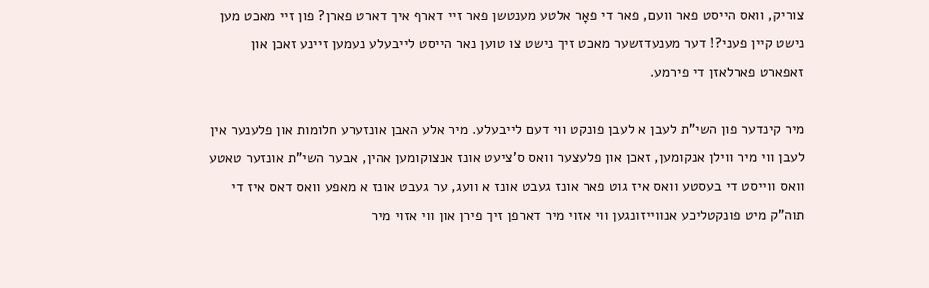צוריק, וואס הייסט פאר וועם, פאר די פאָר אלטע מענטשן פאר זיי דארף איך דארט פארן? פון זיי מאכט מען נישט קיין פעני?! דער מענעדזשער מאכט זיך נישט צו טוען נאר הייסט לייבעלע נעמען זיינע זאכן און זאפארט פארלאזן די פירמע.

מיר קינדער פון השי"ת לעבן א לעבן פונקט ווי דעם לייבעלע. מיר אלע האבן אונזערע חלומות און פלענער אין לעבן ווי מיר ווילן אנקומען, זאכן און פלעצער וואס ס'ציעט אונז אנצוקומען אהין, אבער השי"ת אונזער טאטע וואס ווייסט די בעסטע וואס איז גוט פאר אונז געבט אונז א וועג, ער געבט אונז א מאפע וואס דאס איז די תוה"ק מיט פונקטליכע אנווייזונגען ווי אזוי מיר דארפן זיך פירן און ווי אזוי מיר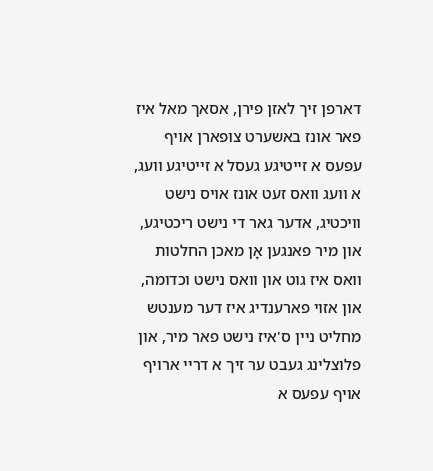דארפן זיך לאזן פירן, אסאך מאל איז פאר אונז באשערט צופארן אויף עפעס א זייטיגע געסל א זייטיגע וועג, א וועג וואס זעט אונז אויס נישט וויכטיג, אדער גאר די נישט ריכטיגע, און מיר פאנגען אָן מאכן החלטות וואס איז גוט און וואס נישט וכדומה, און אזוי פארענדיג איז דער מענטש מחליט ניין ס'איז נישט פאר מיר, און פלוצלינג געבט ער זיך א דריי ארויף אויף עפעס א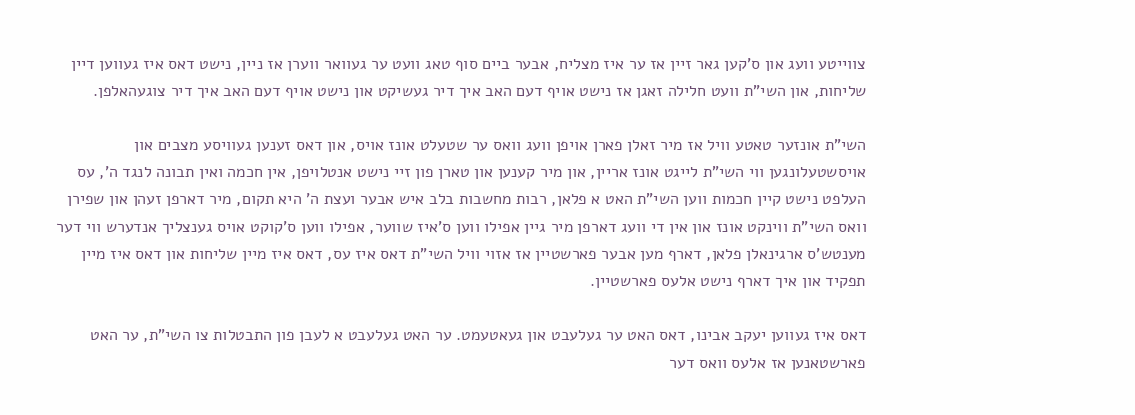צווייטע וועג און ס'קען גאר זיין אז ער איז מצליח, אבער ביים סוף טאג וועט ער געוואר ווערן אז ניין, נישט דאס איז געווען דיין שליחות, און השי"ת וועט חלילה זאגן אז נישט אויף דעם האב איך דיר געשיקט און נישט אויף דעם האב איך דיר צוגעהאלפן.

השי"ת אונזער טאטע וויל אז מיר זאלן פארן אויפן וועג וואס ער שטעלט אונז אויס, און דאס זענען געוויסע מצבים און אויסשטעלונגען ווי השי"ת לייגט אונז אריין, און מיר קענען און טארן פון זיי נישט אנטלויפן, אין חכמה ואין תבונה לנגד ה', עס העלפט נישט קיין חכמות ווען השי"ת האט א פלאן, רבות מחשבות בלב איש אבער ועצת ה' היא תקום, מיר דארפן זעהן און שפירן וואס השי"ת ווינקט אונז און אין די וועג דארפן מיר גיין אפילו ווען ס'איז שווער, אפילו ווען ס'קוקט אויס גענצליך אנדערש ווי דער מענטש'ס ארגינאלן פלאן, דארף מען אבער פארשטיין אז אזוי וויל השי"ת דאס איז עס, דאס איז מיין שליחות און דאס איז מיין תפקיד און איך דארף נישט אלעס פארשטיין.

דאס איז געווען יעקב אבינו, דאס האט ער געלעבט און געאטעמט. ער האט געלעבט א לעבן פון התבטלות צו השי"ת, ער האט פארשטאנען אז אלעס וואס דער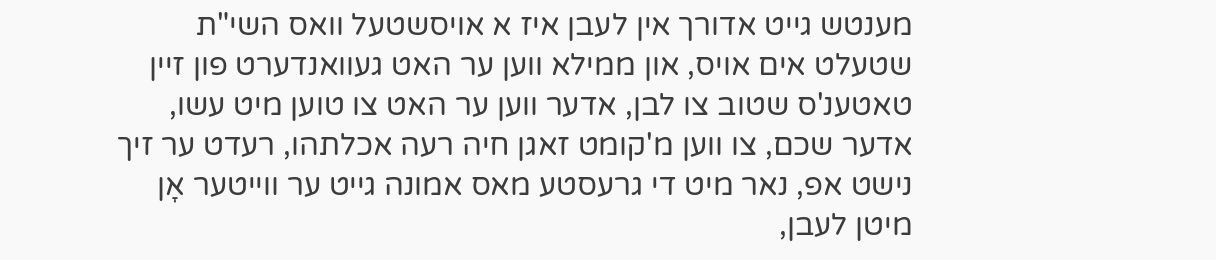מענטש גייט אדורך אין לעבן איז א אויסשטעל וואס השי"ת שטעלט אים אויס, און ממילא ווען ער האט געוואנדערט פון זיין טאטענ'ס שטוב צו לבן, אדער ווען ער האט צו טוען מיט עשו, אדער שכם, צו ווען מ'קומט זאגן חיה רעה אכלתהו, רעדט ער זיך נישט אפ, נאר מיט די גרעסטע מאס אמונה גייט ער ווייטער אָן מיטן לעבן,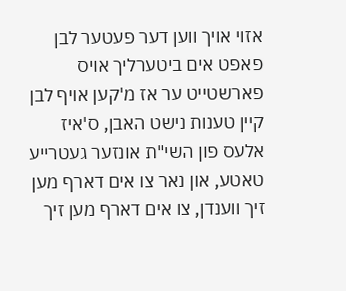אזוי אויך ווען דער פעטער לבן פאפט אים ביטערליך אויס פארשטייט ער אז מ'קען אויף לבן קיין טענות נישט האבן, ס'איז אלעס פון השי"ת אונזער געטרייע טאטע, און נאר צו אים דארף מען זיך ווענדן, צו אים דארף מען זיך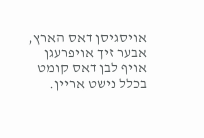אויסגיסן דאס הארץ, אבער זיך אויפרעגן אויף לבן דאס קומט בכלל נישט אריין.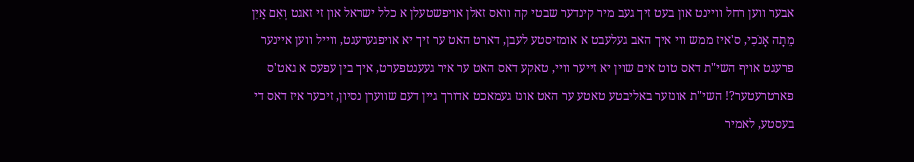אבער ווען רחל וויינט און בעט זיך געב מיר קינדער שבטי קה וואס זאלן אויפשטעלן א כלל ישראל און זי זאגט וְאִם אַיִן מֵתָה אָנֹכִי, ס'איז ממש ווי איך האב געלעבט א אומזיסטע לעבן, דארט האט ער זיך יא אויפגערעגט, ווייל ווען איינער פרעגט אויף השי"ת דאס טוט אים שוין יא זייער וויי, טאקע דאס האט ער איר געענטפערט, איך בין עפעס א גאט'ס פארטרעטער?! השי"ת אונזער באליבטע טאטע ער האט אונז געמאכט אדורך גיין דעם שווערן נסיון, זיכער איז דאס די בעסטע, לאמיר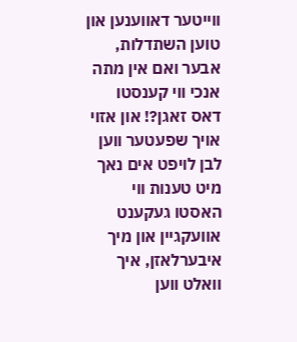ווייטער דאווענען און טוען השתדלות, אבער ואם אין מתה אנכי ווי קענסטו דאס זאגן?! און אזוי אויך שפעטער ווען לבן לויפט אים נאך מיט טענות ווי האסטו געקענט אוועקגיין און מיך איבערלאזן, איך וואלט ווען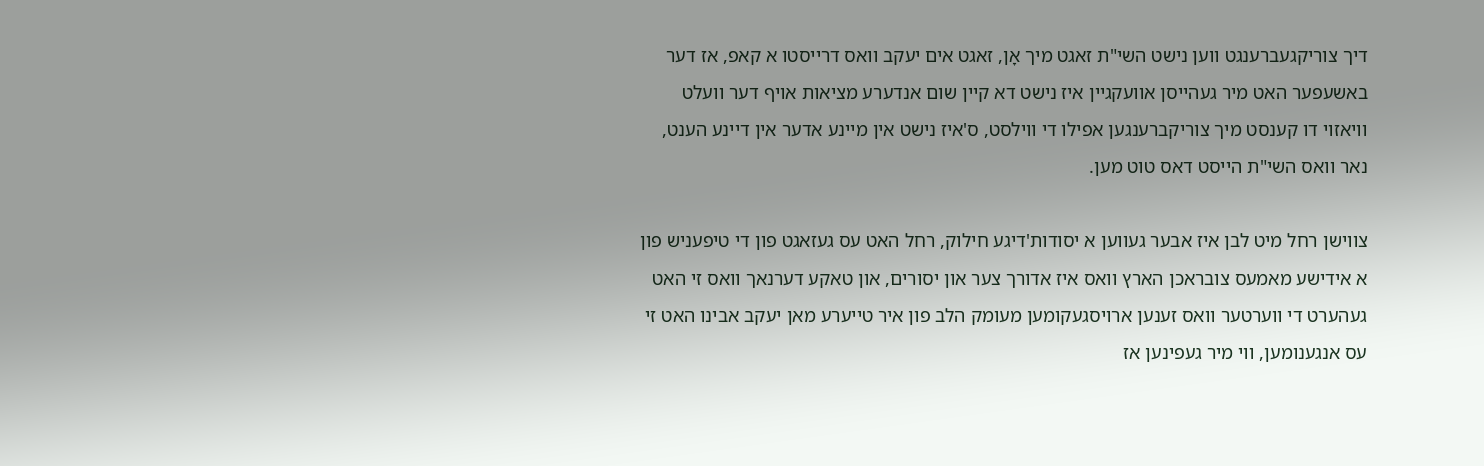דיך צוריקגעברענגט ווען נישט השי"ת זאגט מיך אָן, זאגט אים יעקב וואס דרייסטו א קאפ, אז דער באשעפער האט מיר געהייסן אוועקגיין איז נישט דא קיין שום אנדערע מציאות אויף דער וועלט וויאזוי דו קענסט מיך צוריקברענגען אפילו די ווילסט, ס'איז נישט אין מיינע אדער אין דיינע הענט, נאר וואס השי"ת הייסט דאס טוט מען.

צווישן רחל מיט לבן איז אבער געווען א יסודות'דיגע חילוק, רחל האט עס געזאגט פון די טיפעניש פון א אידישע מאמעס צובראכן הארץ וואס איז אדורך צער און יסורים, און טאקע דערנאך וואס זי האט געהערט די ווערטער וואס זענען ארויסגעקומען מעומק הלב פון איר טייערע מאן יעקב אבינו האט זי עס אנגענומען, ווי מיר געפינען אז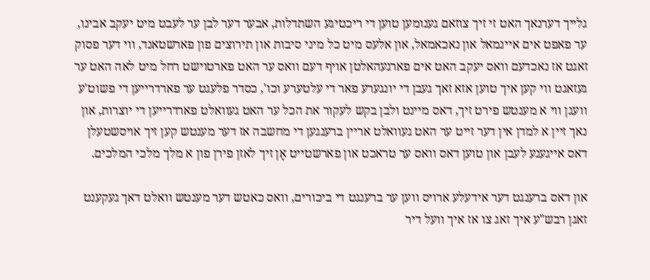גלייך דערנאך האט זי זיך צוזאם גענומען טוען די ריכטיגע השתדלות, אבער דער לבן ער לעבט מיט יעקב אבינו, ער פאפט אים איינמאל און נאכאמאל, און אלעס מיט כל מיני סיבות און תירוצים פון פארשטאנד, ווי דער פסוק זאגט אז נאכדעם וואס יעקב האט אים פארגעהאלטן אויף דעם וואס ער האט פארטוישט רחל מיט לאה האט ער געזאגט ווי קען איך טוען אזא זאך געבן די יונגערע פאר די עלטערע וכו', כסדר פלעגט ער פארדרייען די פשוט'ע וועגן ווי א מענטש פירט זיך, דאס מיינט ולבן בקש לעקור את הכל ער האט געוואלט פארדרייען די יוצרות, און נאך זיין א למדן אין דער זייט ער האט געוואלט אריין ברענגען די מחשבה אז דער מענטש קען זיך אויסשטעלן דאס אייגענע לעבן און טוען דאס וואס ער טראכט און פארשטייט אָן זיך לאזן פירן פון א מלך מלכי המלכים.

און דאס ברענגט דער אידעלע ארויס ווען ער ברענגט די ביכורים, וואס כאטש דער מענטש וואלט דאך געקענט זאגן רבש"ע איך זאג צו אז איך וועל דיר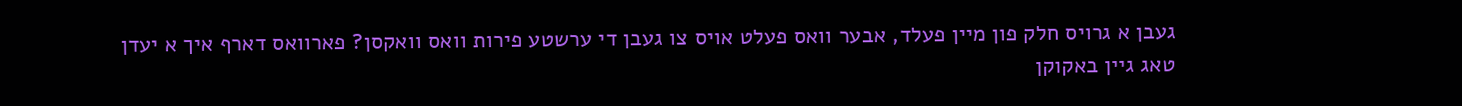געבן א גרויס חלק פון מיין פעלד, אבער וואס פעלט אויס צו געבן די ערשטע פירות וואס וואקסן? פארוואס דארף איך א יעדן טאג גיין באקוקן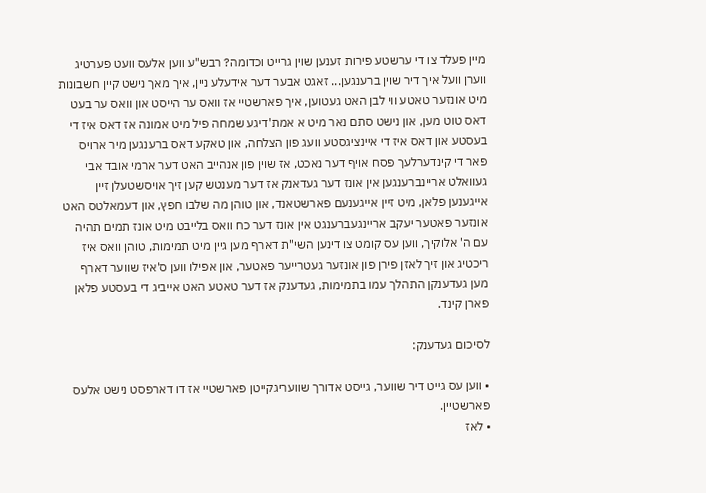מיין פעלד צו די ערשטע פירות זענען שוין גרייט וכדומה? רבש"ע ווען אלעס וועט פערטיג ווערן וועל איך דיר שוין ברענגען... זאגט אבער דער אידעלע ניין, איך מאך נישט קיין חשבונות מיט אונזער טאטע ווי לבן האט געטוען, איך פארשטיי אז וואס ער הייסט און וואס ער בעט דאס טוט מען, און נישט סתם נאר מיט א אמת'דיגע שמחה פיל מיט אמונה אז דאס איז די בעסטע און דאס איז די איינציגסטע וועג פון הצלחה, און טאקע דאס ברענגען מיר ארויס פאר די קינדערלעך פסח אויף דער נאכט, אז שוין פון אנהייב האט דער ארמי אובד אבי געוואלט אריינברענגען אין אונז דער געדאנק אז דער מענטש קען זיך אויסשטעלן זיין אייגענען פלאן, מיט זיין אייגענעם פארשטאנד, און טוהן מה שלבו חפץ, און דעמאלטס האט אונזער פאטער יעקב אריינגעברענגט אין אונז דער כח וואס בלייבט מיט אונז תמים תהיה עם ה' אלוקיך, ווען עס קומט צו דינען השי"ת דארף מען גיין מיט תמימות, טוהן וואס איז ריכטיג און זיך לאזן פירן פון אונזער געטרייער פאטער, און אפילו ווען ס'איז שווער דארף מען געדענקן התהלך עמו בתמימות, געדענק אז דער טאטע האט אייביג די בעסטע פלאן פארן קינד.

לסיכום געדענק:

• ווען עס גייט דיר שווער, גייסט אדורך שוועריגקייטן פארשטיי אז דו דארפסט נישט אלעס פארשטיין.
• לאז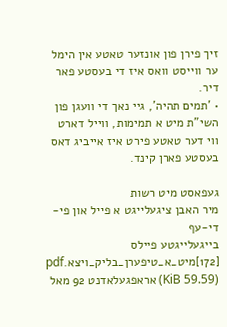זיך פירן פון אונזער טאטע אין הימל ער ווייסט וואס איז די בעסטע פאר דיר.
• 'תמים תהיה', גיי נאך די וועגן פון השי"ת מיט א תמימות, ווייל דארט ווי דער טאטע פירט איז אייביג דאס בעסטע פארן קינד.

געפאסט מיט רשות
מיר האבן ציגעלייגט א פייל און פי-די-עף
בייגעלייגטע פיילס
[172]מיט_א_טיפערן_בליק_ויצא.pdf
(59.59 KiB) אראפגעלאדנט 92 מאל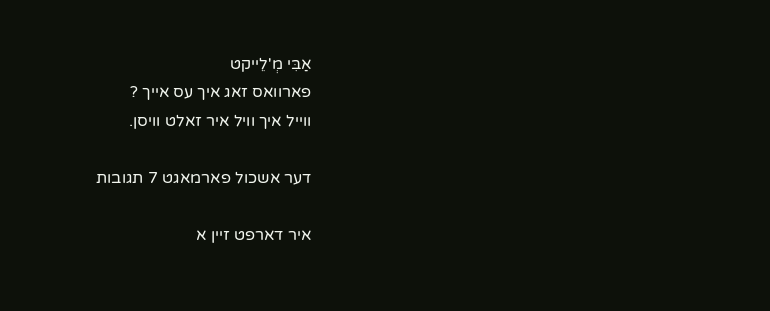אַבִּי מְ'לֵייקט
פארוואס זאג איך עס אייך ?
ווייל איך וויל איר זאלט וויסן.

דער אשכול פארמאגט 7 תגובות

איר דארפט זיין א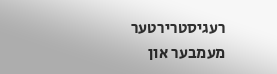רעגיסטרירטער מעמבער און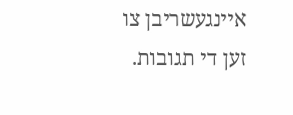איינגעשריבן צו זען די תגובות.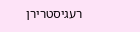רעגיסטרירן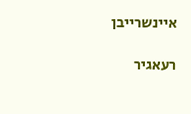איינשרייבן

רעאגיר